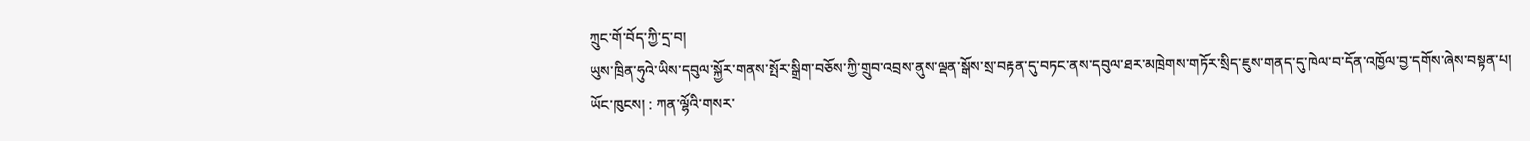ཀྲུང་གོ་བོད་ཀྱི་དྲ་བ།
ཡུས་ཁྲིན་ཧུའེ་ཡིས་དབུལ་སྐྱོར་གནས་སྤོར་སྒྲིག་བཅོས་ཀྱི་གྲུབ་འབྲས་ནུས་ལྡན་སྒོས་སྲ་བརྟན་དུ་བཏང་ནས་དབུལ་ཐར་མཁྲེགས་གཏོར་སྲིད་ཇུས་གནད་དུ་ཁེལ་བ་དོན་འཁྱོལ་བྱ་དགོས་ཞེས་བསྟན་པ།
ཡོང་ཁུངས། : ཀན་ལྷོའི་གསར་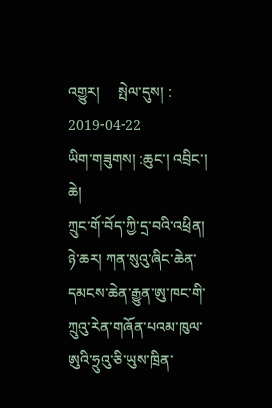འགྱུར།     སྤེལ་དུས། : 2019-04-22
ཡིག་གཟུགས། :ཆུང་། འབྲིང་། ཆེ།
ཀྲུང་གོ་བོད་ཀྱི་དྲ་བའི་འཕྲིན། ཉེ་ཆར། ཀན་སུའུ་ཞིང་ཆེན་དམངས་ཆེན་རྒྱུན་ཨུ་ཁང་གི་ཀྲུའུ་རེན་གཞོན་པའམ་ཁུལ་ཨུའི་ཧྲུའུ་ཅི་ཡུས་ཁྲིན་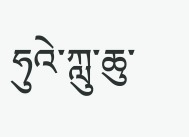ཧུའེ་ཀླུ་ཆུ་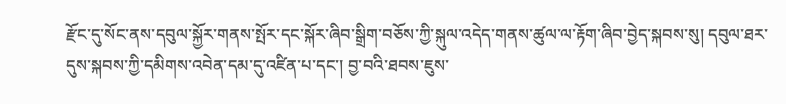རྫོང་དུ་སོང་ནས་དབུལ་སྐྱོར་གནས་སྤོར་དང་སྐོར་ཞིབ་སྒྲིག་བཅོས་ཀྱི་སྐུལ་འདེད་གནས་ཚུལ་ལ་རྟོག་ཞིབ་བྱེད་སྐབས་སུ། དབུལ་ཐར་དུས་སྐབས་ཀྱི་དམིགས་འབེན་དམ་དུ་འཛིན་པ་དང་། བྱ་བའི་ཐབས་ཇུས་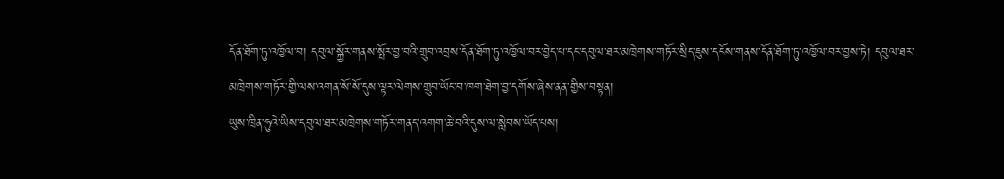དོན་ཐོག་ཏུ་འཁྱོལ་བ། དབུལ་སྐྱོར་གནས་སྤོར་བྱ་བའི་གྲུབ་འབྲས་དོན་ཐོག་ཏུ་འཁྱོལ་བར་བྱེད་པ་དང་དབུལ་ཐར་མཁྲེགས་གཏོར་སྲིད་ཇུས་དངོས་གནས་དོན་ཐོག་ཏུ་འཁྱོལ་བར་བྱས་ཏེ། དབུལ་ཐར་མཁྲེགས་གཏོར་གྱི་ལས་འགན་སོ་སོ་དུས་ལྟར་ལེགས་གྲུབ་ཡོང་བ་ཁག་ཐེག་བྱ་དགོས་ཞེས་ནན་གྱིས་བསྟན།
ཡུས་ཁྲིན་ཧུའེ་ཡིས་དབུལ་ཐར་མཁྲེགས་གཏོར་གནད་འགག་ཆེ་བའི་དུས་ལ་སླེབས་ཡོད་པས།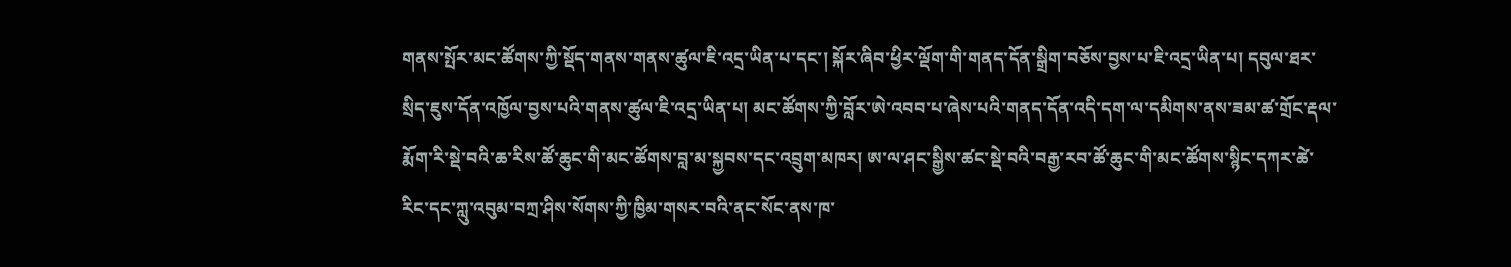གནས་སྤོར་མང་ཚོགས་ཀྱི་སྡོད་གནས་གནས་ཚུལ་ཇི་འདྲ་ཡིན་པ་དང་། སྐོར་ཞིབ་ཕྱིར་ལྡོག་གི་གནད་དོན་སྒྲིག་བཅོས་བྱས་པ་ཇི་འདྲ་ཡིན་པ། དབུལ་ཐར་སྲིད་ཇུས་དོན་འཁྱོལ་བྱས་པའི་གནས་ཚུལ་ཇི་འདྲ་ཡིན་པ། མང་ཚོགས་ཀྱི་བློར་ཨེ་འབབ་པ་ཞེས་པའི་གནད་དོན་འདི་དག་ལ་དམིགས་ནས་ཟམ་ཚ་གྲོང་རྡལ་རྨོག་རི་སྡེ་བའི་ཆ་རིས་ཚོ་ཆུང་གི་མང་ཚོགས་བླ་མ་སྐྱབས་དང་འབྲུག་མཁར། ཨ་ལ་ཤང་སྒྱིས་ཚང་སྡེ་བའི་བརྒྱ་རབ་ཚོ་ཆུང་གི་མང་ཚོགས་སྙིང་དཀར་ཚེ་རིང་དང་ཀླུ་འབུམ་བཀྲ་ཤིས་སོགས་ཀྱི་ཁྱིམ་གསར་བའི་ནང་སོང་ནས་ཁ་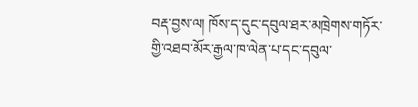བརྡ་བྱས་ལ། ཁོས་ད་དུང་དབུལ་ཐར་མཁྲེགས་གཏོར་གྱི་འཐབ་མོར་རྒྱལ་ཁ་ལེན་པ་དང་དབུལ་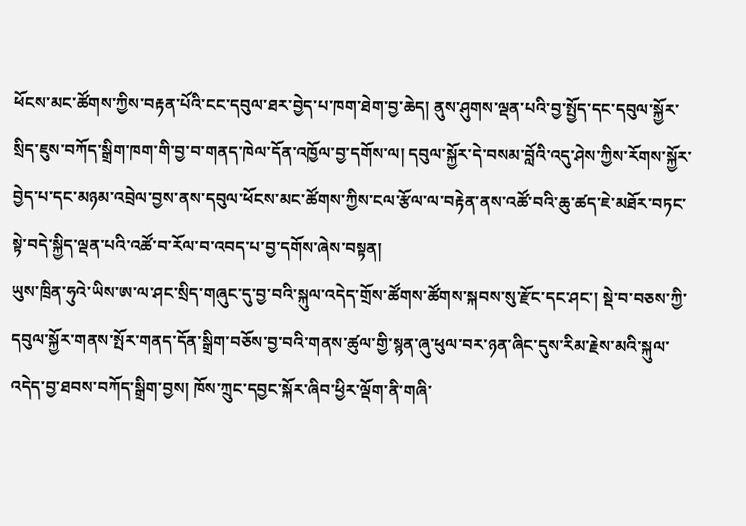ཕོངས་མང་ཚོགས་ཀྱིས་བརྟན་པོའི་ངང་དབུལ་ཐར་བྱེད་པ་ཁག་ཐེག་བྱ་ཆེད། ནུས་ཤུགས་ལྡན་པའི་བྱ་སྤྱོད་དང་དབུལ་སྐྱོར་སྲིད་ཇུས་བཀོད་སྒྲིག་ཁག་གི་བྱ་བ་གནད་ཁེལ་དོན་འཁྱོལ་བྱ་དགོས་ལ། དབུལ་སྐྱོར་དེ་བསམ་བློའི་འདུ་ཤེས་ཀྱིས་རོགས་སྐྱོར་བྱེད་པ་དང་མཉམ་འབྲེལ་བྱས་ནས་དབུལ་ཕོངས་མང་ཚོགས་ཀྱིས་ངལ་རྩོལ་ལ་བརྟེན་ནས་འཚོ་བའི་ཆུ་ཚད་ཇེ་མཐོར་བཏང་སྟེ་བདེ་སྐྱིད་ལྡན་པའི་འཚོ་བ་རོལ་བ་འབད་པ་བྱ་དགོས་ཞེས་བསྟན།
ཡུས་ཁྲིན་ཧུའེ་ཡིས་ཨ་ལ་ཤང་སྲིད་གཞུང་དུ་བྱ་བའི་སྐུལ་འདེད་གྲོས་ཚོགས་ཚོགས་སྐབས་སུ་རྫོང་དང་ཤང་། སྡེ་བ་བཅས་ཀྱི་དབུལ་སྐྱོར་གནས་སྤོར་གནད་དོན་སྒྲིག་བཅོས་བྱ་བའི་གནས་ཚུལ་གྱི་སྙན་ཞུ་ཕུལ་བར་ཉན་ཞིང་དུས་རིམ་རྗེས་མའི་སྐུལ་འདེད་བྱ་ཐབས་བཀོད་སྒྲིག་བྱས། ཁོས་ཀྲུང་དབྱང་སྐོར་ཞིབ་ཕྱིར་ལྡོག་ནི་གཞི་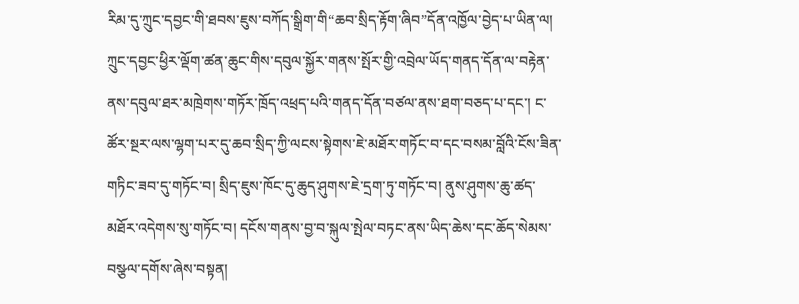རིམ་དུ་ཀྲུང་དབྱང་གི་ཐབས་ཇུས་བཀོད་སྒྲིག་གི“ཆབ་སྲིད་རྟོག་ཞིབ”དོན་འཁྱོལ་བྱེད་པ་ཡིན་ལ། ཀྲུང་དབྱང་ཕྱིར་ལྡོག་ཚན་ཆུང་གིས་དབུལ་སྐྱོར་གནས་སྤོར་གྱི་འབྲེལ་ཡོད་གནད་དོན་ལ་བརྟེན་ནས་དབུལ་ཐར་མཁྲེགས་གཏོར་ཁྲོད་འཕྲད་པའི་གནད་དོན་བཙལ་ནས་ཐག་བཅད་པ་དང་། ང་ཚོར་སྔར་ལས་ལྷག་པར་དུ་ཆབ་སྲིད་ཀྱི་ལངས་སྟེགས་ཇེ་མཐོར་གཏོང་བ་དང་བསམ་བློའི་ངོས་ཟིན་གཏིང་ཟབ་དུ་གཏོང་བ། སྲིད་ཇུས་ཁོང་དུ་ཆུད་ཤུགས་ཇེ་དྲག་ཏུ་གཏོང་བ། ནུས་ཤུགས་ཆུ་ཚད་མཐོར་འདེགས་སུ་གཏོང་བ། དངོས་གནས་བྱ་བ་སྐུལ་སྤེལ་བཏང་ནས་ཡིད་ཆེས་དང་ཆོད་སེམས་བསྩལ་དགོས་ཞེས་བསྟན།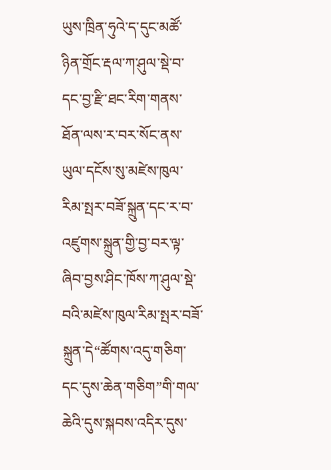ཡུས་ཁྲིན་ཧུའེ་ད་དུང་མཚོ་ཉིན་གྲོང་རྡལ་ཀ་ཤུལ་སྡེ་བ་དང་བྱ་རྫི་ཐང་རིག་གནས་ཐོན་ལས་ར་བར་སོང་ནས་ཡུལ་དངོས་སུ་མཛེས་ཁུལ་རིམ་སྤར་བཟོ་སྐྲུན་དང་ར་བ་འཛུགས་སྐྲུན་གྱི་བྱ་བར་ལྟ་ཞིབ་བྱས་ཤིང་ཁོས་ཀ་ཤུལ་སྡེ་བའི་མཛེས་ཁུལ་རིམ་སྤར་བཟོ་སྐྲུན་དེ“ཚོགས་འདུ་གཅིག་དང་དུས་ཆེན་གཅིག”གི་གལ་ཆེའི་དུས་སྐབས་འདིར་དུས་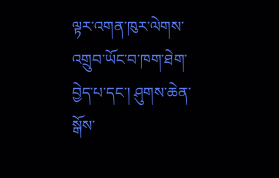ལྟར་འགན་ཁུར་ལེགས་འགྲུབ་ཡོང་བ་ཁག་ཐེག་བྱེད་པ་དང་། ཤུགས་ཆེན་སྒོས་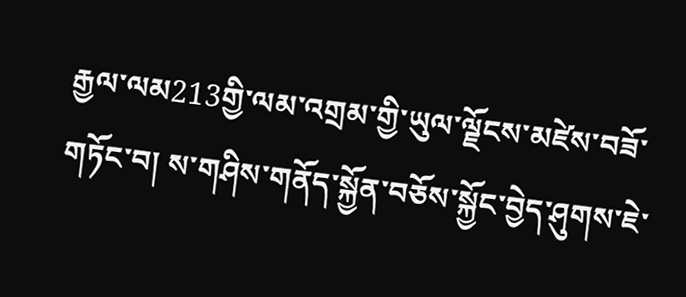རྒྱལ་ལམ213གྱི་ལམ་འགྲམ་གྱི་ཡུལ་ལྗོངས་མཛེས་བཟོ་གཏོང་བ། ས་གཤིས་གནོད་སྐྱོན་བཅོས་སྐྱོང་བྱེད་ཤུགས་ཇེ་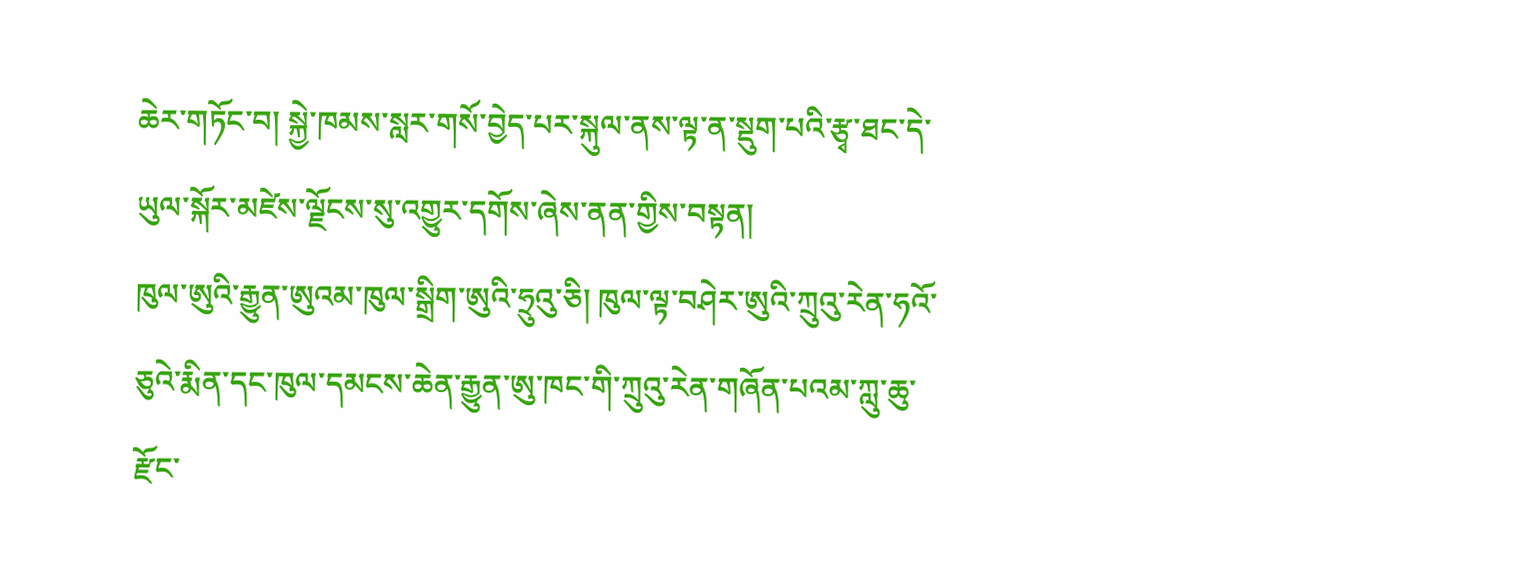ཆེར་གཏོང་བ། སྐྱེ་ཁམས་སླར་གསོ་བྱེད་པར་སྐུལ་ནས་ལྟ་ན་སྡུག་པའི་རྩྭ་ཐང་དེ་ཡུལ་སྐོར་མཛེས་ལྗོངས་སུ་འགྱུར་དགོས་ཞེས་ནན་གྱིས་བསྟན།
ཁུལ་ཨུའི་རྒྱུན་ཨུའམ་ཁུལ་སྒྲིག་ཨུའི་ཧྲུའུ་ཅི། ཁུལ་ལྟ་བཤེར་ཨུའི་ཀྲུའུ་རེན་ཧའོ་ཅུའེ་རྨིན་དང་ཁུལ་དམངས་ཆེན་རྒྱུན་ཨུ་ཁང་གི་ཀྲུའུ་རེན་གཞོན་པའམ་ཀླུ་ཆུ་རྫོང་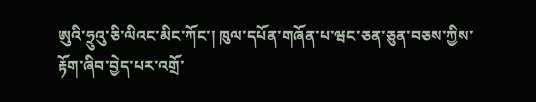ཨུའི་ཧྲུའུ་ཅི་ལིའང་མིང་ཀོང་། ཁུལ་དཔོན་གཞོན་པ་ཝང་ཅན་ཅུན་བཅས་ཀྱིས་རྟོག་ཞིབ་བྱེད་པར་འགྲོ་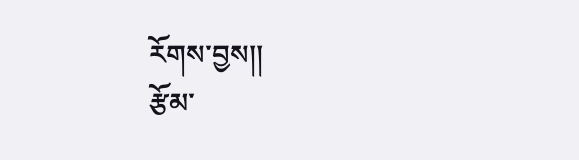རོགས་བྱས།།
རྩོམ་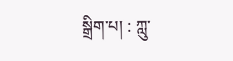སྒྲིག་པ། : ཀླུ་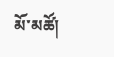མོ་མཚོ།